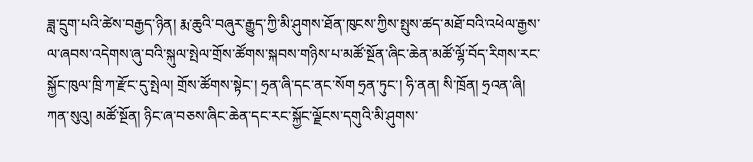ཟླ་དྲུག་པའི་ཚེས་བརྒྱད་ཉིན། རྨ་ཆུའི་བཞུར་རྒྱུད་ཀྱི་མི་ཤུགས་ཐོན་ཁུངས་ཀྱིས་སྤུས་ཚད་མཐོ་བའི་འཕེལ་རྒྱས་ལ་ཞབས་འདེགས་ཞུ་བའི་སྐུལ་སྤེལ་གྲོས་ཚོགས་སྐབས་གཉིས་པ་མཚོ་སྔོན་ཞིང་ཆེན་མཚོ་ལྷོ་བོད་རིགས་རང་སྐྱོང་ཁུལ་ཁྲི་ཀ་རྫོང་དུ་སྤེལ། གྲོས་ཚོགས་སྟེང་། ཧྲན་ཞི་དང་ནང་སོག ཧྲན་ཏུང་། ཧི་ནན། སི་ཁྲོན། ཧྲའན་ཞི། ཀན་སུའུ། མཚོ་སྔོན། ཉིང་ཞ་བཅས་ཞིང་ཆེན་དང་རང་སྐྱོང་ལྗོངས་དགུའི་མི་ཤུགས་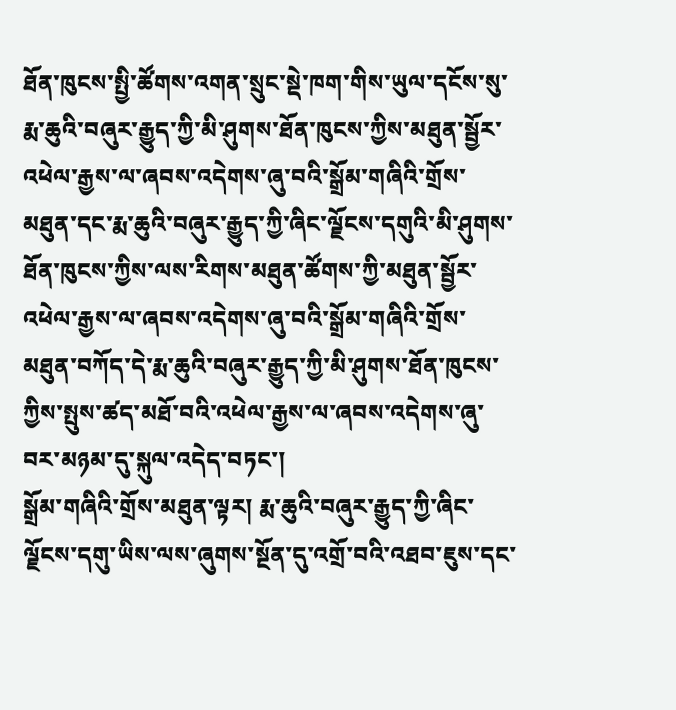ཐོན་ཁུངས་སྤྱི་ཚོགས་འགན་སྲུང་སྡེ་ཁག་གིས་ཡུལ་དངོས་སུ་རྨ་ཆུའི་བཞུར་རྒྱུད་ཀྱི་མི་ཤུགས་ཐོན་ཁུངས་ཀྱིས་མཐུན་སྦྱོར་འཕེལ་རྒྱས་ལ་ཞབས་འདེགས་ཞུ་བའི་སྒྲོམ་གཞིའི་གྲོས་མཐུན་དང་རྨ་ཆུའི་བཞུར་རྒྱུད་ཀྱི་ཞིང་ལྗོངས་དགུའི་མི་ཤུགས་ཐོན་ཁུངས་ཀྱིས་ལས་རིགས་མཐུན་ཚོགས་ཀྱི་མཐུན་སྦྱོར་འཕེལ་རྒྱས་ལ་ཞབས་འདེགས་ཞུ་བའི་སྒྲོམ་གཞིའི་གྲོས་མཐུན་བཀོད་དེ་རྨ་ཆུའི་བཞུར་རྒྱུད་ཀྱི་མི་ཤུགས་ཐོན་ཁུངས་ཀྱིས་སྤུས་ཚད་མཐོ་བའི་འཕེལ་རྒྱས་ལ་ཞབས་འདེགས་ཞུ་བར་མཉམ་དུ་སྐུལ་འདེད་བཏང་།
སྒྲོམ་གཞིའི་གྲོས་མཐུན་ལྟར། རྨ་ཆུའི་བཞུར་རྒྱུད་ཀྱི་ཞིང་ལྗོངས་དགུ་ཡིས་ལས་ཞུགས་སྔོན་དུ་འགྲོ་བའི་འཐབ་ཇུས་དང་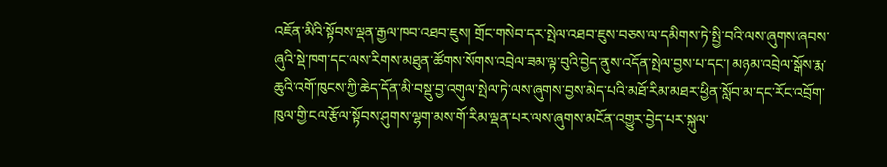འཇོན་མིའི་སྟོབས་ལྡན་རྒྱལ་ཁབ་འཐབ་ཇུས། གྲོང་གསེབ་དར་སྤེལ་འཐབ་ཇུས་བཅས་ལ་དམིགས་ཏེ་སྤྱི་བའི་ལས་ཞུགས་ཞབས་ཞུའི་སྡེ་ཁག་དང་ལས་རིགས་མཐུན་ཚོགས་སོགས་འབྲེལ་ཟམ་ལྟ་བུའི་བྱེད་ནུས་འདོན་སྤེལ་བྱས་པ་དང་། མཉམ་འབྲེལ་སྒོས་རྨ་ཆུའི་འགོ་ཁུངས་ཀྱི་ཆེད་དོན་མི་བསྡུ་བྱ་འགུལ་སྤེལ་ཏེ་ལས་ཞུགས་བྱས་མེད་པའི་མཐོ་རིམ་མཐར་ཕྱིན་སློབ་མ་དང་རོང་འབྲོག་ཁུལ་གྱི་ངལ་རྩོལ་སྟོབས་ཤུགས་ལྷག་མས་གོ་རིམ་ལྡན་པར་ལས་ཞུགས་མངོན་འགྱུར་བྱེད་པར་སྐུལ་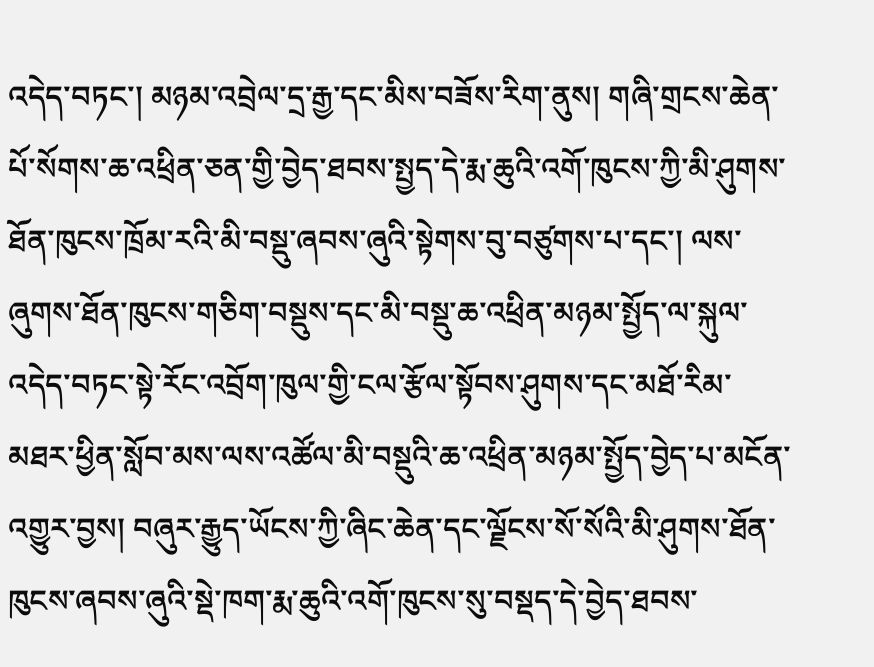འདེད་བཏང་། མཉམ་འབྲེལ་དྲ་རྒྱ་དང་མིས་བཟོས་རིག་ནུས། གཞི་གྲངས་ཆེན་པོ་སོགས་ཆ་འཕྲིན་ཅན་གྱི་བྱེད་ཐབས་སྤྱད་དེ་རྨ་ཆུའི་འགོ་ཁུངས་ཀྱི་མི་ཤུགས་ཐོན་ཁུངས་ཁྲོམ་རའི་མི་བསྡུ་ཞབས་ཞུའི་སྟེགས་བུ་བཙུགས་པ་དང་། ལས་ཞུགས་ཐོན་ཁུངས་གཅིག་བསྡུས་དང་མི་བསྡུ་ཆ་འཕྲིན་མཉམ་སྤྱོད་ལ་སྐུལ་འདེད་བཏང་སྟེ་རོང་འབྲོག་ཁུལ་གྱི་ངལ་རྩོལ་སྟོབས་ཤུགས་དང་མཐོ་རིམ་མཐར་ཕྱིན་སློབ་མས་ལས་འཚོལ་མི་བསྡུའི་ཆ་འཕྲིན་མཉམ་སྤྱོད་བྱེད་པ་མངོན་འགྱུར་བྱས། བཞུར་རྒྱུད་ཡོངས་ཀྱི་ཞིང་ཆེན་དང་ལྗོངས་སོ་སོའི་མི་ཤུགས་ཐོན་ཁུངས་ཞབས་ཞུའི་སྡེ་ཁག་རྨ་ཆུའི་འགོ་ཁུངས་སུ་བསྡད་དེ་བྱེད་ཐབས་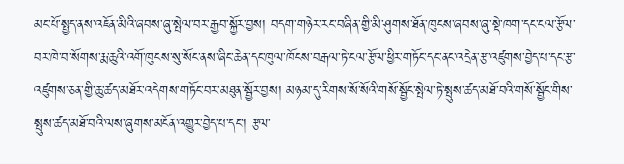མང་པོ་སྤྱད་ནས་འཇོན་མིའི་ཞབས་ཞུ་སྤེལ་བར་རྒྱབ་སྐྱོར་བྱས། བདག་གཉེར་རང་བཞིན་གྱི་མི་ཤུགས་ཐོན་ཁུངས་ཞབས་ཞུ་སྡེ་ཁག་དང་ངལ་རྩོལ་བར་ཁེ་བ་སོགས་རྨ་ཆུའི་འགོ་ཁུངས་སུ་སོང་ནས་ཞིང་ཆེན་དང་ཁུལ་ཁོངས་བརྒལ་ཏེ་ངལ་རྩོལ་ཕྱིར་གཏོང་དང་ནང་འདྲེན་རྩ་འཛུགས་བྱེད་པ་དང་རྩ་འཛུགས་ཅན་གྱི་ཆུ་ཚད་མཐོར་འདེགས་གཏོང་བར་མཐུན་སྦྱོར་བྱས། མཉམ་དུ་རིགས་སོ་སོའི་གསོ་སྦྱོང་སྤེལ་ཏེ་སྤུས་ཚད་མཐོ་བའི་གསོ་སྦྱོང་གིས་སྤུས་ཚད་མཐོ་བའི་ལས་ཞུགས་མངོན་འགྱུར་བྱེད་པ་དང་། རྩལ་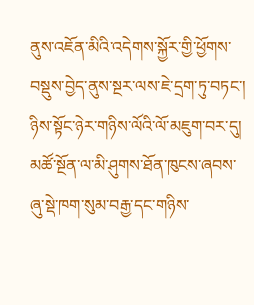ནུས་འཇོན་མིའི་འདེགས་སྐྱོར་གྱི་ཕྱོགས་བསྡུས་བྱེད་ནུས་སྔར་ལས་ཇེ་དྲག་ཏུ་བཏང་།
ཉིས་སྟོང་ཉེར་གཉིས་ལོའི་ལོ་མཇུག་བར་དུ། མཚོ་སྔོན་ལ་མི་ཤུགས་ཐོན་ཁུངས་ཞབས་ཞུ་སྡེ་ཁག་སུམ་བརྒྱ་དང་གཉིས་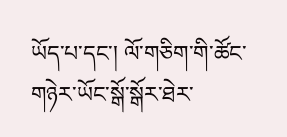ཡོད་པ་དང་། ལོ་གཅིག་གི་ཚོང་གཉེར་ཡོང་སྒོ་སྒོར་ཐེར་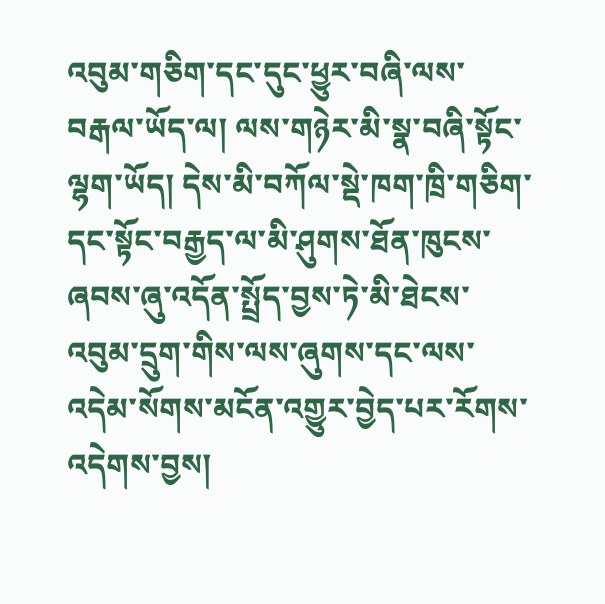འབུམ་གཅིག་དང་དུང་ཕྱུར་བཞི་ལས་བརྒལ་ཡོད་ལ། ལས་གཉེར་མི་སྣ་བཞི་སྟོང་ལྷག་ཡོད། དེས་མི་བཀོལ་སྡེ་ཁག་ཁྲི་གཅིག་དང་སྟོང་བརྒྱད་ལ་མི་ཤུགས་ཐོན་ཁུངས་ཞབས་ཞུ་འདོན་སྤྲོད་བྱས་ཏེ་མི་ཐེངས་འབུམ་དྲུག་གིས་ལས་ཞུགས་དང་ལས་འདེམ་སོགས་མངོན་འགྱུར་བྱེད་པར་རོགས་འདེགས་བྱས།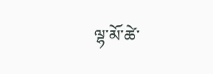ལྷ་མོ་ཚེ་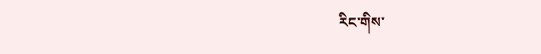རིང་གིས་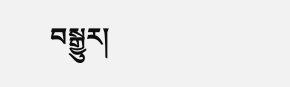བསྒྱུར།